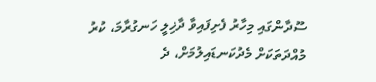ސޫދާންގައި މިހާރު ފެށިފައިވާ ދާޚިލީ ހަނގުރާމަ، ކުރު މުއްދަތަކަށް މެދުކަނޑައިލުމަށް، ދެ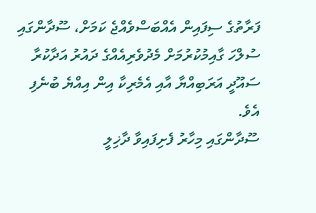ފަރާތުގެ ސިފައިން އެއްބަސްވެއްޖެ ކަމަށް، ސޫދާންގައި ސުލްހަ ގާއިމުކުރުމަށް މެދުވެރިއެއްގެ ދައުރު އަދާކުރާ ސައޫދީ އަރަބިއްޔާ އާއި އެމެރިކާ އިން އިއްޔެ ބުނެފި އެވެ.
ސޫދާންގައި މިހާރު ފެށިފައިވާ ދާޚިލީ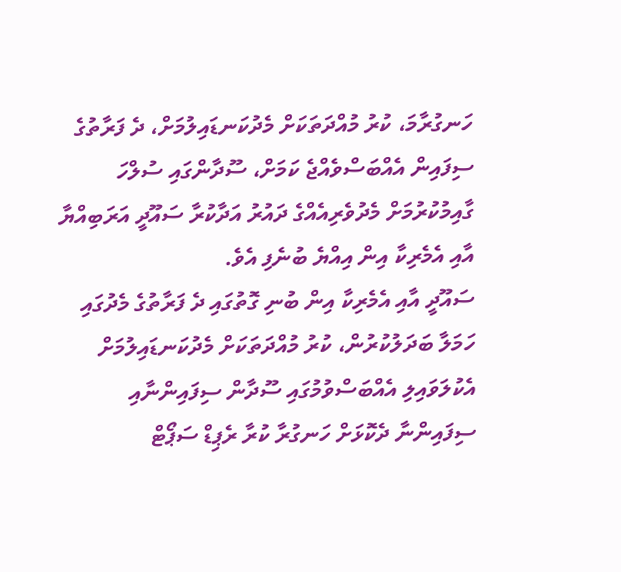ހަނގުރާމަ، ކުރު މުއްދަތަކަށް މެދުކަނޑައިލުމަށް، ދެ ފަރާތުގެ ސިފައިން އެއްބަސްވެއްޖެ ކަމަށް، ސޫދާންގައި ސުލްހަ ގާއިމުކުރުމަށް މެދުވެރިއެއްގެ ދައުރު އަދާކުރާ ސައޫދީ އަރަބިއްޔާ އާއި އެމެރިކާ އިން އިއްޔެ ބުނެފި އެވެ.
ސައޫދީ އާއި އެމެރިކާ އިން ބުނި ގޮތުގައި ދެ ފަރާތުގެ މެދުގައި ހަމަލާ ބަދަލުކުރުން، ކުރު މުއްދަތަކަށް މެދުކަނޑައިލުމަށް އެކުލަވައިލި އެއްބަސްވުމުގައި ސޫދާން ސިފައިންނާއި ސިފައިންނާ ދެކޮޅަށް ހަނގުރާ ކުރާ ރެޕިޑް ސަޕޯޓް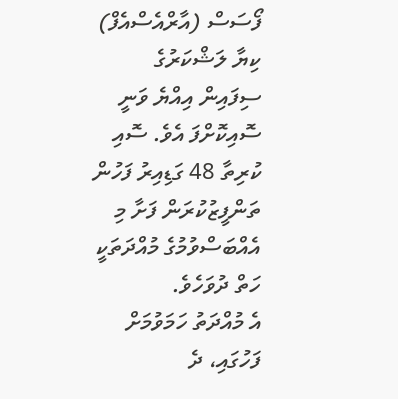ފޯސަސް (އާރްއެސްއެފް) ކިޔާ ލަޝްކަރުގެ ސިފައިން އިއްޔެ ވަނީ ސޮއިކޮށްފަ އެވެ. ސޮއި ކުރިތާ 48 ގަޑިއިރު ފަހުން ތަންފީޒުކުރަން ފަށާ މި އެއްބަސްވުމުގެ މުއްދަތަކީ ހަތް ދުވަހެވެ.
އެ މުއްދަތު ހަމަވުމަށް ފަހުގައި، ދެ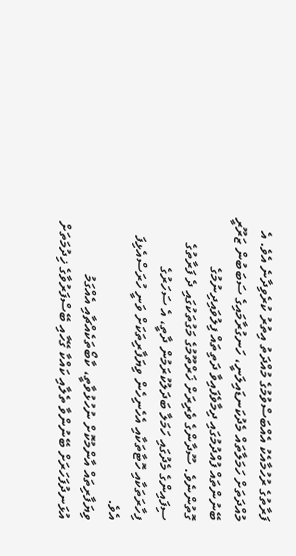ފަރާތުގެ ރުހުމާއެކު އެއްބަސްވުމުގެ މުއްދަތު އިތުރު ކުރެވިދާނެ އެވެ. އެ މުއްދަތަށް ހަމަލާތައް މެދުކަނޑައިލަނީ، ހަނގުރާމައިގެ ސަބަބުން ޒަރޫރީ ބޭނުންތައް ފުއްދުމުގައި ދިމާވެފައިވާ ދަތިތައް ފިލުވައިދިނުމުގެ ގޮތުންނެވެ. ސޫދާންގެ ވެރިރަށް ޚަރްތޫމުގެ މަގުތަކުގައި ދެ ފަރާތުގެ ސިފައިންގެ މެދުގައި ހަމަލާ ބަދަލުކުރަމުން ދާތީ، އެ ސަހަރުގެ ފިހާރަތަކާއި ހޮޓާތަކާއި އެހެނިހެން ވިޔަފާރިތަކަށް ވަނީ ހުރަސްއެޅިފަ އެވެ.
ވިޔަފާރިތައް އާންމުކޮށް ނުހުޅުވާތީ، ކާބޯތަކެއްޗާއި އެއްގަމު އުޅަނދުފަހަރަށް ބޭނުންވާ ތެލާއި ކައްކާ ގޭހާއި ބޭސްފަރުވާގެ ޚިދުމަތަށް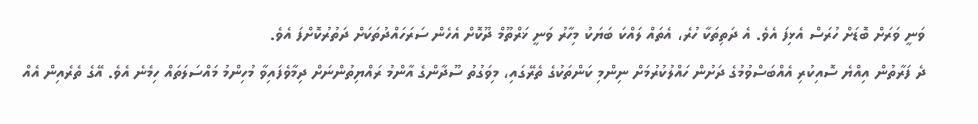ވަނީ ވަރަށް ބޮޑަށް ހުރަސް އެޅިފަ އެވެ. އެ ދަތިތަކާ ހުރެ، އެތައް ލައްކަ ބަޔަކު މިހާރު ވަނީ ޚަރްތޫމް ދޫކޮށް އެހެން ސަރަހައްދުތަކަށް ދަތުރުކޮށްފަ އެވެ.
ދެ ފަރާތުން އިއްޔެ ސޮއިކުރި އެއްބަސްވުމުގެ ދަށުން ހައްލުކުރުމަށް ނިންމި ކަންތަކުގެ ތެރޭގައި، މިވަގުތު ސޫދާންގެ އާންމު ރައްޔިތުންނަށް ދިމާވެފައިވާ މުހިންމު މައްސަލަތައް ހިމެނެ އެވެ. އޭގެ ތެރެއިން އެއް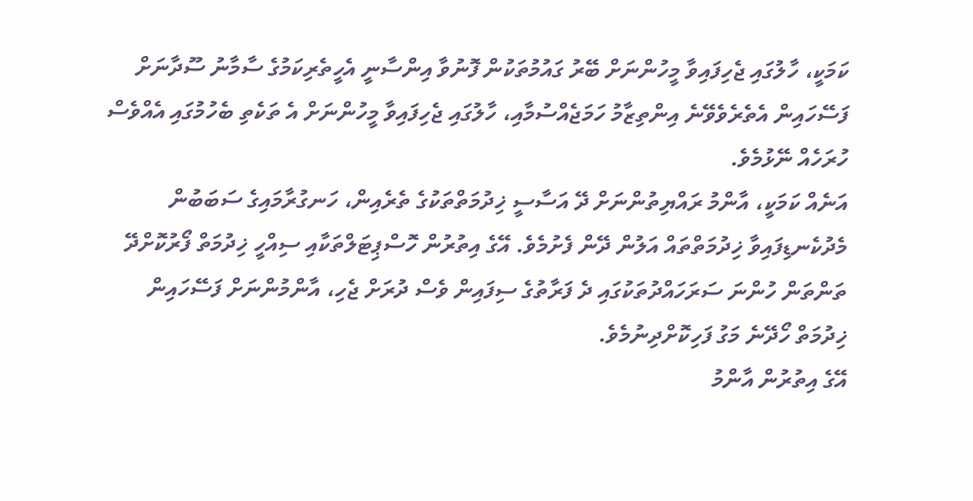ކަމަކީ، ހާލުގައި ޖެހިފައިވާ މީހުންނަށް ބޭރު ގައުމުތަކުން ފޮނުވާ އިންސާނީ އެހީތެރިކަމުގެ ސާމާނު ސޫދާނަށް ފަސޭހައިން އެތެރެވެވޭނެ އިންތިޒާމު ހަމަޖެއްސުމާއި، ހާލުގައި ޖެހިފައިވާ މީހުންނަށް އެ ތަކެތި ބެހުމުގައި އެއްވެސް ހުރަހެއް ނޭޅުމެވެ.
އަނެއް ކަމަކީ، އާންމު ރައްޔިތުންނަށް ދޭ އަސާސީ ޚިދުމަތްތަކުގެ ތެރެއިން، ހަނގުރާމައިގެ ސަބަބުން މެދުކެނޑިފައިވާ ޚިދުމަތްތައް އަލުން ދޭން ފެށުމެވެ. އޭގެ އިތުރުން ހޮސްޕިޓަލްތަކާއި ސިއްހީ ޚިދުމަތް ފޯރުކޮށްދޭ ތަންތަން ހުންނަ ސަރަހައްދުތަކުގައި ދެ ފަރާތުގެ ސިފައިން ވެސް ދުރަށް ޖެހި، އާންމުންނަށް ފަސޭހައިން ޚިދުމަތް ހޯދޭނެ މަގު ފަހިކޮށްދިނުމެވެ.
އޭގެ އިތުރުން އާންމު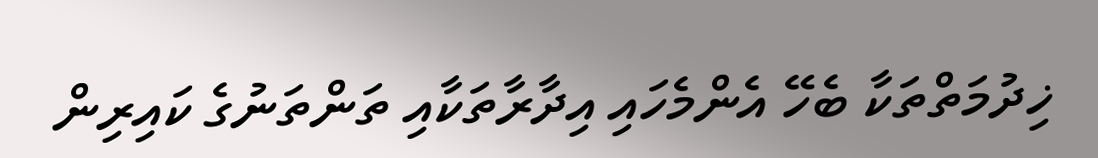ޚިދުމަތްތަކާ ބެހޭ އެންމެހައި އިދާރާތަކާއި ތަންތަނުގެ ކައިރިން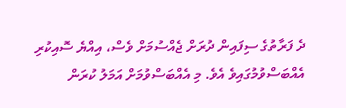ދެ ފަރާތުގެ ސިފައިން ދުރަށް ޖެއްސުމަށް ވެސް، އިއްޔެ ސޮއިކުރި އެއްބަސްވުމުގައިވެ އެވެ. މި އެއްބަސްވުމަށް އަމަލު ކުރަން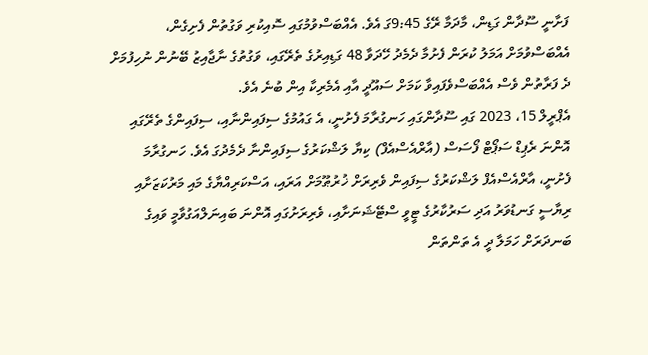ފަށާނީ ސޫދާން ގަޑިން، މާދަމާ ރޭގެ 9:45ގަ އެވެ. އެއްބަސްވުމުގައި ސޮއިކުރި ވަގުތުން ފެށިގެން، އެއްބަސްވުމަށް އަމަލު ކުރަން ފެށުމާ ދެމެދު ހޭދަވާ 48 ގަޑިއިރުގެ ތެރޭގައި، ވަގުތުގެ ނާޖާއިޒު ބޭނުން ނުހިފުމަށް ދެ ފަރާތުން ވެސް އެއްބަސްވެފައިވާ ކަމަށް ސައޫދީ އާއި އެމެރިކާ އިން ބުނެ އެވެ.
އެޕްރީލް 15، 2023 ގައި ސޫދާންގައި ހަނގުރާމަ ފެށުނީ، އެ ގައުމުގެ ސިފައިންނާއި، ސިފައިންގެ ތެރޭގައި އޮންނަ ރެޕިޑް ސަޕޯޓް ފޯސަސް (އާރްއެސްއެފް) ކިޔާ ލަޝްކަރުގެ ސިފައިންނާ ދެމެދުގަ އެވެ. ހަނގުރާމަ ފެށުނީ، އާރްއެސްއެފް ލަޝްކަރުގެ ސިފައިން ވެރިރަށް ޚުރުޠޫމަށް އަރައި، އަސްކަރިއްޔާގެ މައި މަރުކަޒަށާއި ރިޔާސީ ގަނޑުވަރު އަދި ސަރުކާރުގެ ޓީވީ ސްޓޭޝަނަށާއި، ވެރިރަށުގައި އޮންނަ ބައިނަލްއަގުވާމީ ވައިގެ ބަނދަރަށް ހަމަލާ ދީ އެ ތަންތަން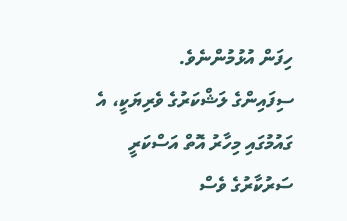ހިފަން އުޅުމުންނެވެ.
ސިފައިންގެ ލަޝްކަރުގެ ވެރިޔަކީ، އެ ގައުމުގައި މިހާރު އޮތް އަސްކަރީ ސަރުކާރުގެ ވެސް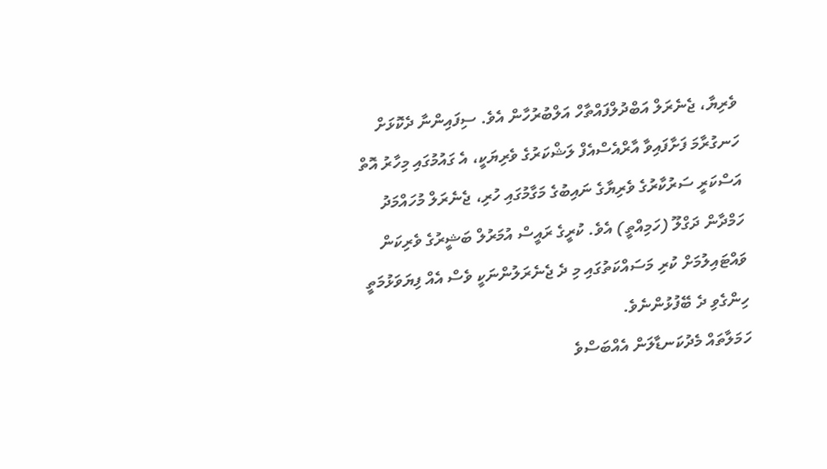ވެރިޔާ، ޖެނެރަލް އަބްދުލްފައްތާހް އަލްބުރުހާން އެވެ. ސިފައިންނާ ދެކޮޅަށް ހަނގުރާމަ ފަށާފައިވާ އާރްއެސްއެފް ލަޝްކަރުގެ ވެރިޔަކީ، އެ ގައުމުގައި މިހާރު އޮތް އަސްކަރީ ސަރުކާރުގެ ވެރިޔާގެ ނައިބުގެ މަގާމުގައި ހުރި، ޖެނެރަލް މުހައްމަދު ހަމްދާން ދަގްލޫ (ހަމިއްތީ) އެވެ. ކުރީގެ ރައީސް އުމަރުލް ބަޝީރުގެ ވެރިކަން ވައްޓައިލުމަށް ކުރި މަސައްކަތުގައި މި ދެ ޖެނެރަލުންނަކީ ވެސް އެއް ފިޔަވަޅުމަތީ ހިންގެވި ދެ ބޭފުޅުންނެވެ.
ހަމަލާތައް މެދުކަނޑާލަން އެއްބަސްވެ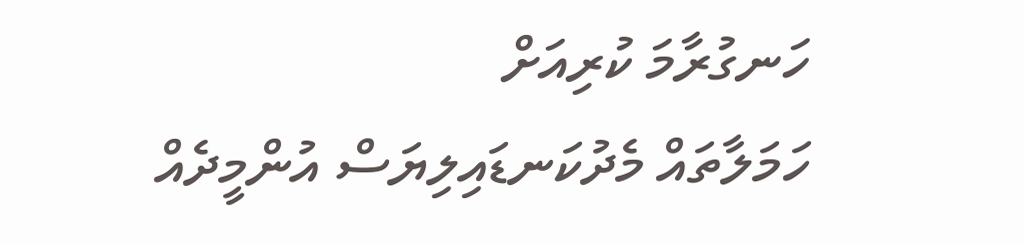ހަނގުރާމަ ކުރިއަށް
ހަމަލާތައް މެދުކަނޑައިލިޔަސް އުންމީދެއް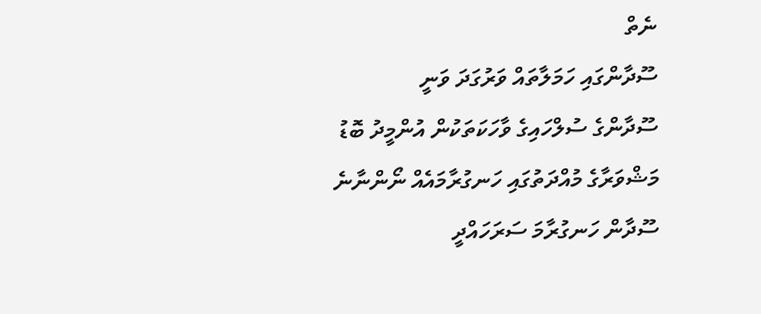ނެތް
ސޫދާންގައި ހަމަލާތައް ވަރުގަދަ ވަނީ
ސޫދާންގެ ސުލްހައިގެ ވާހަކަތަކުން އުންމީދު ބޮޑު
މަޝްވަރާގެ މުއްދަތުގައި ހަނގުރާމައެއް ނޯންނާނެ
ސޫދާން ހަނގުރާމަ ސަރަހައްދީ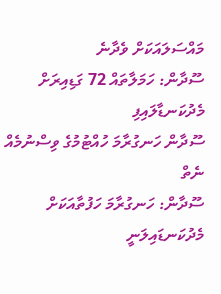މައްސަލައަކަށް ވެދާނެ
ސޫދާން: ހަމަލާތައް 72 ގަޑިއިރަށް މެދުކަނޑާލައިފި
ސޫދާން ހަނގުރާމަ ހުއްޓުމުގެ ވިސްނުމެއް ނެތް
ސޫދާން: ހަނގުރާމަ ހަފުތާއަކަށް މެދުކަނޑައިލަނީ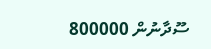ސޫދާނުން 800000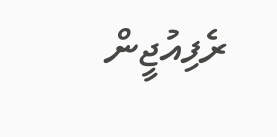ރެފިއުޖީން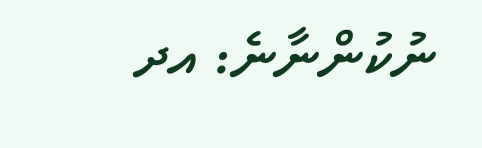ނުކުންނާނެ: އދ